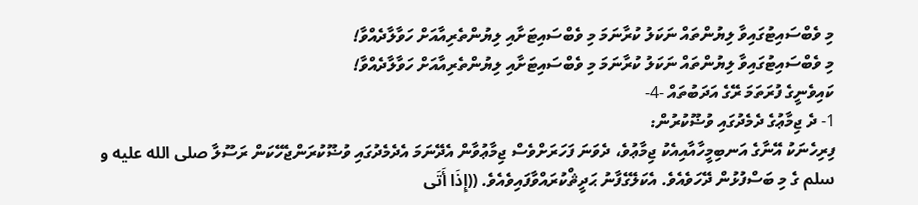މި ވެބްސައިޓުގައިވާ ލިޔުންތައް ނަކަލު ކުރާނަމަ މި ވެބްސައިޓަށާއި ލިޔުންތެރިއާއަށް ހަވާލާދެއްވާ!
މި ވެބްސައިޓުގައިވާ ލިޔުންތައް ނަކަލު ކުރާނަމަ މި ވެބްސައިޓަށާއި ލިޔުންތެރިއާއަށް ހަވާލާދެއްވާ!
ކައިވެނީގެ ފުރަތަމަ ރޭގެ އަދަބުތައް -4-
1- ދެ ޖިމާޢުގެ ދެމެދުގައި ވުޟޫކުރުން:
ފިރިހެނަކު އޭނާގެ އަނބިމީހާއާއިއެކު ޖިމާޢުވެ، ދެވަނަ ފަހަރަށްވެސް ޖިމާޢުވާން އެދޭނަމަ އެދެމެދުގައި ވުޟޫކުރަންޖެހޭކަން ރަސޫލާ صلى الله عليه و سلم ގެ މި ބަސްފުޅުން ދޭހަވެއެވެ. އެކަލޭގެފާނު ޙަދީޘްކުރައްވާފައިވެއެވެ. ((إِذَا أَتَى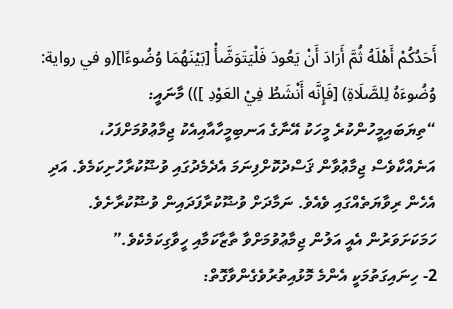أَحَدُكُمْ أَهْلَهُ ثُمَّ أَرَادَ أَنْ يَعُودَ فَلْيَتَوَضَّأْ [بَيْنَهُمَا وُضُوءًا](و في رواية: وُضُوءَهُ لِلصَّلَاةِ) [فَإِنَّه أَنْشَطُ فِيْ العَوْدِ ])) މާނައީ: “ތިޔަބައިމީހުންކުރެ މީހަކު އޭނާގެ އަނބިމީހާއާއިއެކު ޖިމާޢުވުމަށްފަހު، އަނެއްކާވެސް ޖިމާޢުވާން ޤަސްދުކޮށްފިނަމަ އެދެމެދުގައި ވުޟޫކުރާހުށިކަމެވެ. އަދި އެހެން ރިވާޔަތެއްގައި ވެއެވެ. ނަމާދަށް ވުޟޫކުރާފަދައިން ވުޟޫކުރާށެވެ. ހަމަކަށަވަރުން އެއީ އަލުން ޖިމާޢުވުމަށްވާ ތާޒާކަމާއި ހީވާގިކަމެކެވެ.”
2- ހިނައިގަތުމަކީ އެންމެ މޮޅުއިތުރުވެގެންވާގޮތް: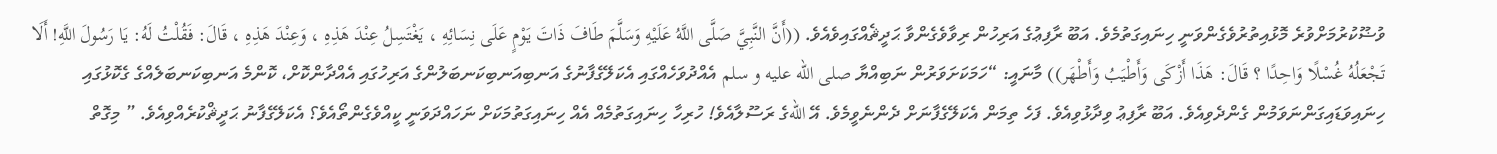ވުޟޫކުރުމަށްވުރެ މޮޅުއިތުރުވެގެންވަނީ ހިނައިގަތުމެވެ. އަބޫ ރާފިޢުގެ އަރިހުން ރިވާވެގެންވާ ޙަދީޘެއްގައިވެއެވެ. ((أَنَّ النَّبِيَّ صَلَّى اللَّهُ عَلَيْهِ وَسَلَّمَ طَافَ ذَاتَ يَوْمٍ عَلَى نِسَائِهِ ، يَغْتَسِلُ عِنْدَ هَذِهِ ، وَعِنْدَ هَذِهِ ، قَالَ: فَقُلْتُ لَهُ: يَا رَسُولَ اللَّهِ! أَلَا تَجْعَلُهُ غُسْلًا وَاحِدًا ؟ قَالَ: هَذَا أَزْكَى وَأَطْيَبُ وَأَطْهَر)) މާނައީ: “ހަމަކަށަވަރުން ނަބިއްޔާ صلى الله عليه و سلم އެއްދުވަހެއްގައި އެކަލޭގެފާނުގެ އަނބިއަނބިކަނބަލުންގެ އަރިހުގައި އެއްދާންކޮށް، ކޮންމެ އަނބިކަނބަލެއްގެ ގެކޮޅުގައި ހިނައިވަޑައިގަންނަވަމުން ގެންދެވިއެވެ. އަބޫ ރާފިޢު ވިދާޅުވިއެވެ. ފަހެ ތިމަން އެކަލޭގެފާނަށް ދެންނެވީމެވެ. އޭ اللهގެ ރަސޫލާއެވެ! ހުރިހާ ހިނައިގަތުމެއް އެއް ހިނައިގަތުމަކަށް ނަހައްދަވަނީ ކީއްވެގެންތޯއެވެ؟ އެކަލޭގެފާނު ޙަދީޘްކުރެއްވިއެވެ. ” މިގޮތް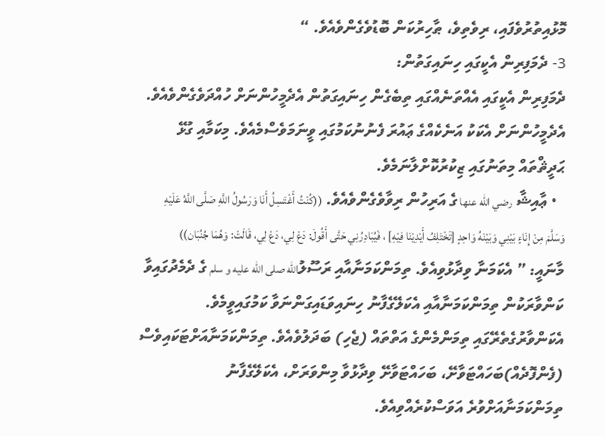މޮޅުއިތުރުވެފައި، ރިވެތިވެ، ޠާހިރުކަން ބޮޑުވެގެންވެއެވެ. “
3- ދެމަފިރިން އެކީގައި ހިނައިގަތުން:
ދެމަފިރިން އެކީގައި އެއްތަނެއްގައި ތިބެގެން ހިނައިގަތުން އެދެމީހުންނަށް ހުއްދަވެގެންވެއެވެ. އެދެމީހުންނަށް އެކަކު އަނެކެއްގެ ޢައުރަ ފެނުނުކަމުގައި ވީނަމަވެސްމެއެވެ. މިކަމާއި ގުޅޭ ޙަދީޘްތައް މިތަނުގައި ޒިކުރުކޮށްލާނަމެވެ.
  • ޢާއިޝާ رضي الله عنها ގެ އަރިހުން ރިވާވެގެންވެއެވެ. ((كُنْتُ أَغْتَسِلُ أَنَا وَرَسُولُ اللَّهِ صَلَّى اللَّهُ عَلَيْهِ وَسَلَّمَ مِنْ إِنَاءٍ بَيْنِي وَبَيْنَهُ وَاحِدٍ [تَخْتَلِفُ أَيْدِيْنَا فِيْهِ] ، فَيُبَادِرُنِي حَتَّى أَقُولَ: دَعْ لِي، دَعْ لِي، قَالَتْ: وَهُمَا جُنُبَان)) މާނައީ: ” އެކަމަނާ ވިދާޅުވިއެވެ. ތިމަންކަމަނާއާއި ރަސޫލުالله صلى الله عليه و سلم ގެ ދެމެދުގައިވާ ކަންވާރަކުން ތިމަންކަމަނާއާއި އެކަލޭގެފާނު ހިނައިވަޑައިގަންނަވާ ކަމުގައިވީމެވެ. އެކަންވާރުގެތެރޭގައި ތިމަންމެންގެ އަތްތައް (ޖެހި) ބަދަލުވެއެވެ. ތިމަންކަމަނާއަށްޓަކައިވެސް (ފެންފޮދެއް)ބަހައްޓަވާށޭ، ބަހައްޓަވާށޭ ވިދާޅުވާ މިންވަރަށް، އެކަލޭގެފާނު ތިމަންކަމަނާއަށްވުރެ އަވަސްކުރެއްވިއެވެ.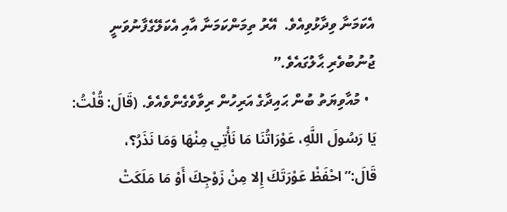އެކަމަނާ ވިދާޅުވިއެވެ.  އޭރު ތިމަންކަމަނާ އާއި އެކަލޭގެފާނުވަނީ ޖުނުބުވެރި ޙާލުގައެވެ.”
  • މުއާވިޔަތު ބުން ޙައިދާގެ އަރިހުން ރިވާވެގެންވެއެވެ. (قَالَ: قُلْتُ: يَا رَسُولَ اللَّهِ، عَوْرَاتُنَا مَا نَأْتِي مِنْهَا وَمَا نَذَرُ؟، قَالَ:”احْفَظْ عَوْرَتَكَ إِلا مِنْ زَوْجِكَ أَوْ مَا مَلَكَتْ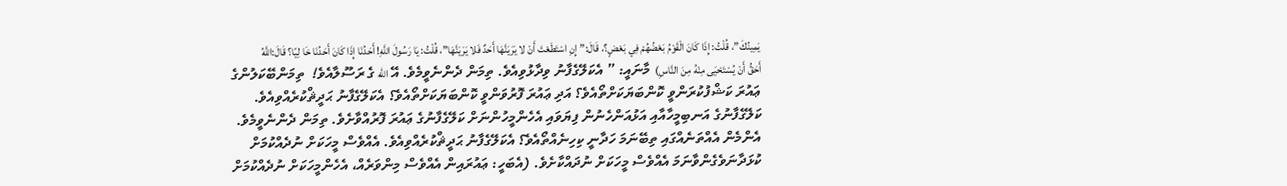يَمِينُكَ”، قُلْتُ: إِذَا كَانَ الْقَوْمُ بَعْضُهُمْ فِي بَعْضٍ؟، قَالَ:”إِنِ اسْتَطَعْتَ أَنْ لا يَرَيَنَّهَا أَحَدٌ فَلا يَرَيَنَّهَا”، قُلْتُ: يَا رَسُولَ اللَّهِ! أَحَدُنَا إِذَا كَانَ أَحَدُنَا خَا لِيًا؟ قَالَ:اللَّهُ أَحَقُّ أَنْ يُسْتَحْيَى مِنْهُ مِنَ النَّاسِ)  މާނައީ: ” އެކަލޭގެފާނު ވިދާޅުވިއެވެ. ތިމަން ދެންނެވީމެވެ. އޭ الله ގެ ރަސޫލާއެވެ!  ތިމަންބޭކަލުންގެ ޢައުރަ ކަޝްފުކުރަންވީ ކޮންބަޔަކަށްތޯއެވެ؟ އަދި ޢައުރަ ފޮރުވަންވީ ކޮންބަޔަކަށްތޯއެވެ؟ އެކަލޭގެފާނު ޙަދީޘްކުރެއްވިއެވެ. ކަލޭގެފާނުގެ އަނބިމީހާއާއި އަޅުއަންހެނުން ފިޔަވައި އެހެންމީހުންނަށް ކަލޭގެފާނުގެ ޢައުރަ ފޮރުއްވާށެވެ. ތިމަން ދެންނެވީމެވެ. އެންމެން އެއްތަނެއްގައި ތިބޭނަމަ ހަދާނީ ކިހިނެއްތޯއެވެ؟ އެކަލޭގެފާނު ޙަދީޘްކުރެއްވިއެވެ. އެއްވެސް މީހަކަށް ނުދެއްކުމަށް ކުޅަދާނަވެގެންވާނަމަ އެއްވެސް މީހަކަށް ނުދައްކާށެވެ. (އެބަހީ: ޢައުރައިން އެއްވެސް މިންވަރެއް، އެހެންމީހަކަށް ނުދެއްކުމަށް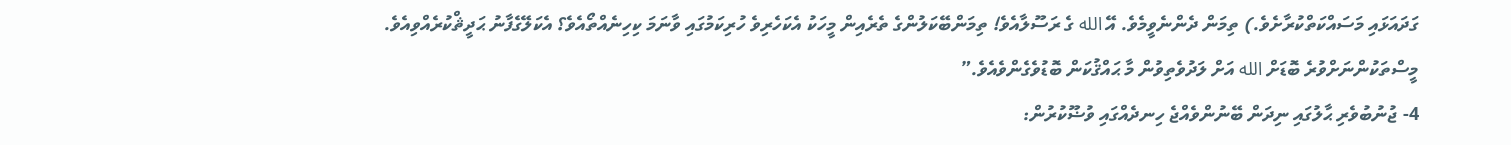ގަދައަޅައި މަސައްކަތްކުރާށެވެ.) ތިމަން ދެންނެވީމެވެ. އޭ الله ގެ ރަސޫލާއެވެ! ތިމަންބޭކަލުންގެ ތެރެއިން މީހަކު އެކަހެރިވެ ހުރިކަމުގައި ވާނަމަ ކިހިނެއްތޯއެވެ؟ އެކަލޭގެފާނު ޙަދީޘްކުރެއްވިއެވެ. މީސްތަކުންނަށްވުރެ ބޮޑަށް الله އަށް ލަދުވެތިވުން މާ ޙައްޤުކަން ބޮޑުވެގެންވެއެވެ.”
4- ޖުނުބުވެރި ޙާލުގައި ނިދަން ބޭނުންވެއްޖެ ހިނދެއްގައި ވުޟޫކުރުން: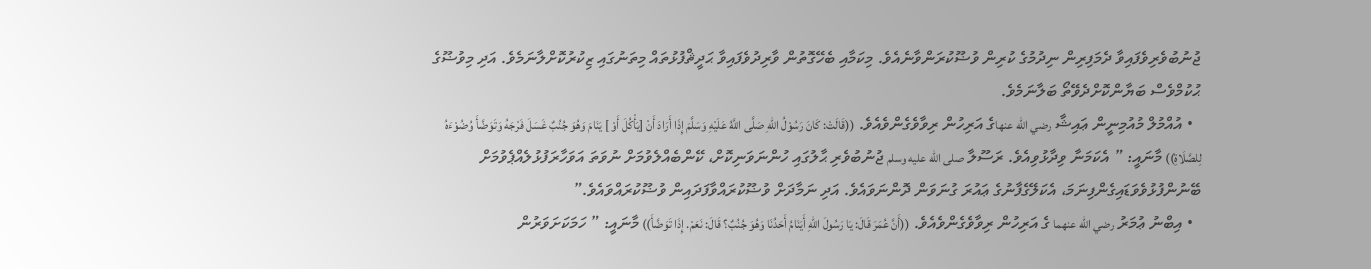ޖުނުބުވެރިވެފައިވާ ދެމަފިރިން ނިދުމުގެ ކުރިން ވުޟޫކުރަންވާނެއެވެ. މިކަމާއި ބެހޭގޮތުން ވާރިދުވެފައިވާ ޙަދީޘްފުޅުތައް މިތަނުގައި ޒިކުރުކޮށްލާނަމެވެ. އަދި މިވުޟޫގެ ޙުކުމްވެސް ބަޔާންކޮށްދެވޭތޯ ބަލާނަމެވެ.
  • އުއްމުލް މުއުމިނީން ޢައިޝާ رضي الله عنهاގެ އަރިހުން ރިވާވެގެންވެއެވެ. ((قَالَتْ: كَانَ رَسُوْلُ اللهِ صَلَّى اللَّهُ عَلَيْهِ وَسَلَّمَ إِذَا أَرَادَ أَنْ [يَأْكُلَ أَوْ ] يَنَامَ وَهُوَ جُنُبٌ غَسَلَ فَرْجَهُ وَتَوَضَّأَ وُضُوْءَهُ لِلصَّلَاةِ)) މާނައީ: ” އެކަމަނާ ވިދާޅުވިއެވެ. ރަސޫލާ صلى الله عليه وسلم ޖުނުބުވެރި ޙާލުގައި ހުންނަވަނިކޮށް، ކޭންބެއްލެވުމަށް ނުވަތަ އަވަހާރަފުޅުލެއްޕެވުމަށް ބޭނުންފުޅުވެވަޑައިގެންފިނަމަ، އެކަލޭގެފާނުގެ ޢައުރަ ގުނަވަން ދޮންނަވައެވެ. އަދި ނަމާދަށް ވުޟޫކުރައްވާފަދައިން ވުޟޫކުރައްވައެވެ.”
  • އިބްނު ޢުމަރު رضي الله عنهما ގެ އަރިހުން ރިވާވެގެންވެއެވެ. ((أَنَّ عُمَرَ قَالَ: يَا رَسُولَ اللهِ أَيَنَامُ أَحَدُنَا وَهُوَ جُنُبٌ؟ قَالَ: نَعَمْ. إِذَا تَوَضَّأَ)) މާނައީ: ” ހަމަކަށަވަރުން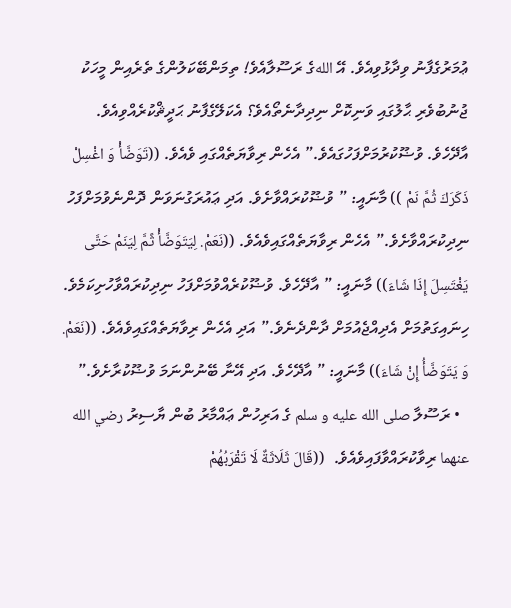ޢުމަރުގެފާނު ވިދާޅުވިއެވެ. އޭ اللهގެ ރަސޫލާއެވެ! ތިމަންބޭކަލުންގެ ތެރެއިން މީހަކު ޖުނުބުވެރި ޙާލުގައި ވަނިކޮށް ނިދިދާނެތޯއެވެ؟ އެކަލޭގެފާނު ޙަދީޘްކުރެއްވިއެވެ. އާދޭހެވެ. ވުޟޫކުރުމަށްފަހުގައެވެ.” އެހެން ރިވާޔަތެއްގައި ވެއެވެ. ((تَوَضَّأْ وَ اغْسِلْ ذَكَرَكَ ثُمَّ نَمْ )) މާނައީ: ” ވުޟޫކުރައްވާށެވެ. އަދި ޢައުރަގުނަވަން ދޮންނެވުމަށްފަހު ނިދިކުރައްވާށެވެ.” އެހެން ރިވާޔަތެއްގައިވެއެވެ. ((نَعَمْ. لِيَتَوَضَّأْ ثًمَّ لِيَنَمْ حَتَّى يَغْتَسِلَ إِذَا شَاءَ)) މާނައީ: ” އާދޭހެވެ. ވުޟޫކުރެއްވުމަށްފަހު ނިދިކުރައްވާހުށިކަމެވެ. ހިނައިގަތުމަށް އެދިއްޖެއުމަށް ދާންދެނެވެ.” އަދި އެހެން ރިވާޔަތެއްގައިވެއެވެ. ((نَعَمْ. وَ يَتَوَضَّأُ إِنْ شَاءَ)) މާނައީ: ” އާދޭހެވެ. އަދި އޭނާ ބޭނުންނަމަ ވުޟޫކުރާށެވެ.”
  • ރަސޫލާ صلى الله عليه و سلم ގެ އަރިހުން ޢައްމާރު ބުން ޔާސިރު رضي الله عنهما ރިވާކުރައްވާފައިވެއެވެ.  ((قَالَ ثَلَاثَةٌ لَا تَقْرَبُهُمْ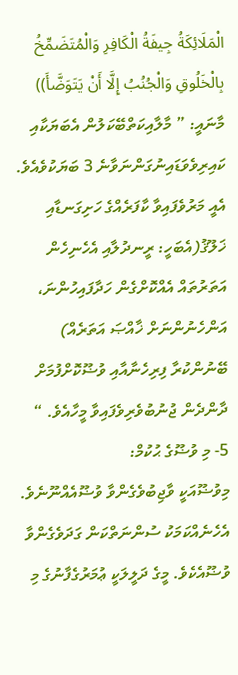الْمَلَائِكَةُ جِيفَةُ الْكَافِرِ وَالْمُتَضَمِّخُ بِالْخَلُوقِ وَالْجُنُبُ إِلَّا أَنْ يَتَوَضَّأَ)) މާނައީ: ” މާލާއިކަތްބޭކަލުން އެބަޔަކާއި ކައިރިވެވަޑައިނުގަންނަވާނެ 3 ބަޔަކުވެއެވެ. އެއީ މަރުވެފައިވާ ކާފަރެއްގެ ހަށިގަނޑާއި ޚަލޫޤު(އެބަހީ: ރީނދުލާއި އެހެނިހެން އަތަރުތައް އެއްކޮށްގެން ހަދާފައިހުންނަ، އަންހެނުންނަށް ޚާއްޞަ އަތަރެއް) ބޭނުންކުރާ ފިރިހެނާއާއި ވުޟޫކޮށްފުމަށް ދާންދެން ޖުނުބުވެރިވެފައިވާ މީހާއެވެ. “
5- މި ވުޟޫގެ ޙުކުމް:
މިވުޟޫއަކީ ވާޖިބުވެގެންވާ ވުޟޫއެއްނޫނެވެ. އެހެނެއްކަމަކު ސުންނަތްކަން ގަދަވެގެންވާ ވުޟޫއެކެވެ. މީގެ ދަލީލަކީ ޢުމަރުގެފާނުގެ މި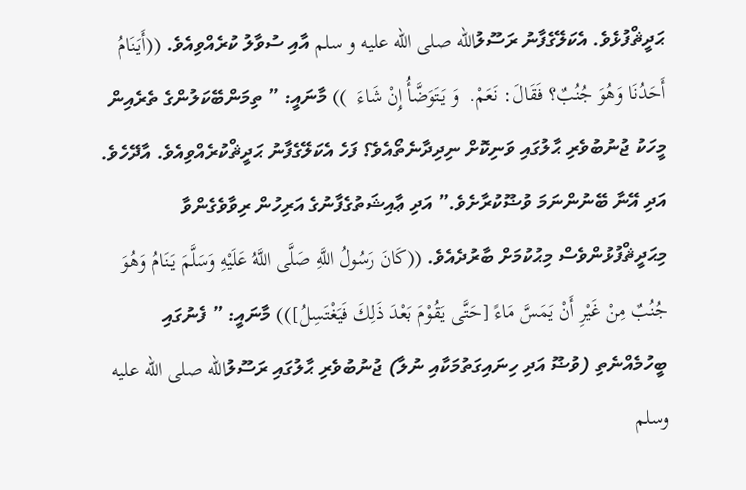ޙަދީޘްފުޅެވެ. އެކަލޭގެފާނު ރަސޫލުالله صلى الله عليه و سلم އާއި ސުވާލު ކުރެއްވިއެވެ. ((أَيَنَامُ أَحَدُنَا وَهُوَ جُنُبٌ؟ فَقَالَ: نَعَمْ.  وَ يَتَوَضَّأُ إِنْ شَاءَ  )) މާނައީ: ” ތިމަންބޭކަލުންގެ ތެރެއިން މީހަކު ޖުނުބުވެރި ޙާލުގައި ވަނިކޮށް ނިދިދާނެތޯއެވެ؟ ފަހެ އެކަލޭގެފާނު ޙަދީޘްކުރެއްވިއެވެ. އާދޭހެވެ. އަދި އޭނާ ބޭނުންނަމަ ވުޟޫކުރާށެވެ.” އަދި ޢާއިޝަތުގެފާނުގެ އަރިހުން ރިވާވެގެންވާ މިޙަދީޘްފުޅުންވެސް މިޙުކުމަށް ބާރުދެއެވެ. ((كَانَ رَسُولُ اللَّهِ صَلَّى اللَّهُ عَلَيْهِ وَسَلَّمَ يَنَامُ وَهُوَ جُنُبٌ مِنْ غَيْرِ أَنْ يَمَسَّ مَاءً [حَتَّى يَقُوْمَ بَعْدَ ذَلِكَ فَيَغْتَسِلُ])) މާނައީ: ” ފެނުގައި ބީހުމެއްނެތި (ވުޟޫ އަދި ހިނައިގަތުމަކާއި ނުލާ) ޖުނުބުވެރި ޙާލުގައި ރަސޫލުالله صلى الله عليه وسلم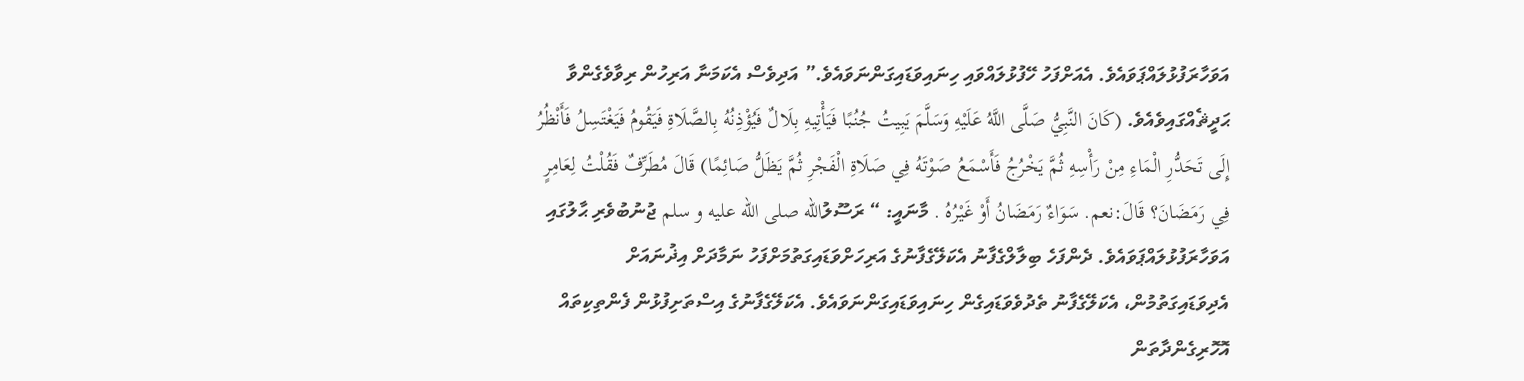އަވަހާރަފުޅުލައްޕަވައެވެ. އެއަށްފަހު ހޭފުޅުލައްވައި ހިނައިވަޑައިގަންނަވައެވެ.” އަދިވެސް އެކަމަނާ އަރިހުން ރިވާވެގެންވާ ޙަދީޘެއްގައިވެއެވެ. (كَانَ النَّبِيُّ صَلَّى اللَّهُ عَلَيْهِ وَسَلَّمَ يَبِيتُ جُنُبًا فَيَأْتِيهِ بِلَالٌ فَيُؤْذِنُهُ بِالصَّلَاةِ فَيَقُومُ فَيَغْتَسِلُ فَأَنْظُرُ إِلَى تَحَدُّرِ الْمَاءِ مِنْ رَأْسِهِ ثُمَّ يَخْرُجُ فَأَسْمَعُ صَوْتَهُ فِي صَلَاةِ الْفَجْرِ ثُمَّ يَظَلُّ صَائِمًا) قَالَ مُطَرِّفٌ فَقُلْتُ لِعَامِرٍ فِي رَمَضَانَ؟ قَالَ:نعم. سَوَاءٌ رَمَضَانُ أَوْ غَيْرُهُ . މާނައީ: “ ރަސޫލުالله صلى الله عليه و سلم ޖުނުބުވެރި ޙާލުގައި އަވަހާރަފުޅުލައްޕަވައެވެ. ދެންފަހެ ބިލާލްގެފާނު އެކަލޭގެފާނުގެ އަރިހަށްވަޑައިގަތުމަށްފަހު ނަމާދަށް އިޛުނައަށް އެދިވަޑައިގަތުމުން، އެކަލޭގެފާނު ތެދުވެވަޑައިގެން ހިނައިވަޑައިގަންނަވައެވެ. އެކަލޭގެފާނުގެ އިސްތަށިފުޅުން ފެންތިކިތައް އޮހޮރިގެންދާތަން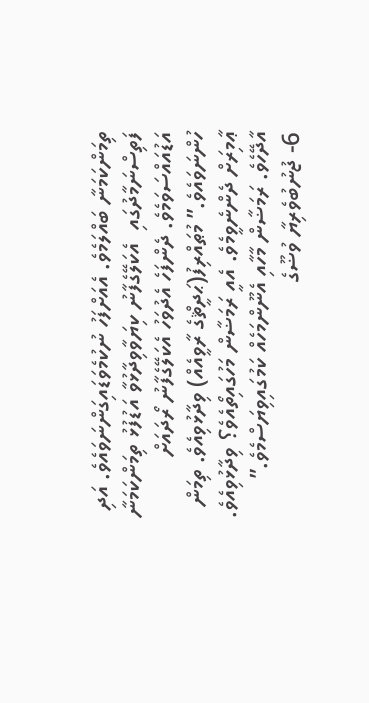ތިމަންކަމަނާ ބައްލަމެވެ. އެއަށްފަހު ނުކުމެވަޑައިގަންނަވައެވެ. އަދި ފަތިސްނަމާދުގައި  އެކަލޭގެފާނު ކިޔަވާވިދާޅުވާ އަޑުފުޅު ތިމަންކަމަނާ އަޑުއައްސަވަމެވެ. ދެންފަހެ އެދުވަހު އެކަލޭގެފާނު ރޯދައަށް ހުންނަވައެވެ.” މުޠައްރިފު(ޙަދީޘްގެ ރާވީއެއް) ވިދާޅުވިއެވެ. ތިމަން ޢާމިރަށް ދެންނެވީމެވެ. އެއީ ރަމަޟާން މަހުގައިތޯއެވެ؟ ވިދާޅުވިއެވެ. އާދޭހެވެ. ރަމަޟާން މާހާއި އެނޫންމަހެއް ކަމުގައިވިޔަސްމެވެ.”
6- ޖުނުބުވެރިޔާ ވުޟޫގެ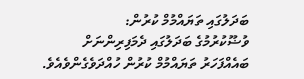ބަދަލުގައި ތަޔައްމުމް ކުރުން:
ވުޟޫކުރުމުގެ ބަދަލުގައި ދެމަފިރިންނަށް ބައެއްފަހަރު ތަޔައްމުމް ކުރުން ހުއްދަވެގެންވެއެވެ.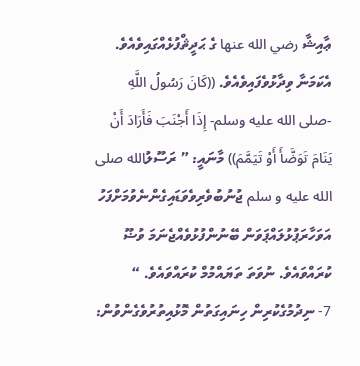ޢާއިޝާ رضي الله عنها ގެ ޙަދީޘްފުޅެއްގައިވެއެވެ. އެކަމަނާ ވިދާޅުވެފައިވެއެވެ. ((كَانَ رَسُولُ اللَّهِ -صلى الله عليه وسلم- إِذَا أَجْنَبَ فَأَرَادَ أَنْ يَنَامَ تَوَضَّأَ أَوْ تَيَمَّمَ)) މާނައީ: ” ރަސޫލުالله صلى الله عليه و سلم ޖުނުބުވެރިވެވަޑައިގެންނެވުމަށްފަހު އަވަހާރަޕުޅުލައްޕަވަން ބޭނުންފުޅުވެއްޖެނަމަ ވުޟޫ ކުރައްވައެވެ. ނުވަތަ ތަޔައްމުމް ކުރައްވައެވެ. “
7- ނިދުމުގެކުރިން ހިނައިގަތުން މޮޅުއިތުރުވެގެންވުން: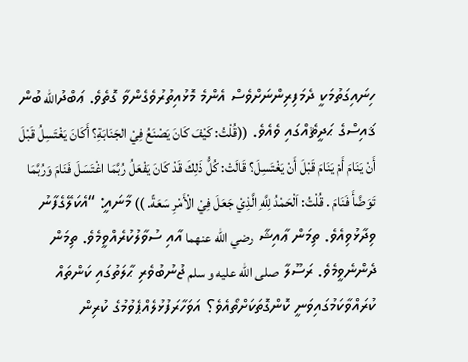ހިނައިގަތުމަކީ ދެމަފިރިންނަށްވެސް އެންމެ މޮޅުއިތުރުވެގެންވާ ގޮތެވެ. ޢަބްދުالله ބުން ޤައިސްގެ ޙަދީޘެއްގައި ވެއެވެ. ((قُلْتُ: كَيْفَ كَانَ يَصْنَعُ فِيْ الجَنَابَةِ؟ أَكَانَ يَغْتَسِلُ قَبْلَ أَنْ يَنَامَ أَمْ يَنَامَ قَبْلَ أَنْ يَغْتَسِلَ؟ قَالَتْ: كُلُّ ذَلِكَ قَدْ كَانَ يَفْعَلُ رُبَّمَا اغْتَسَلَ فَنَامَ وَرُبَّمَا تَوَضَّأَ فَنَامَ . قُلْتُ: اَلْحَمْدُ لِلَّهِ الَّذِيْ جَعَلَ فِيْ الْأَمْرِ سَعَةً. )) މާނައީ: “އެކަލޭގެފާނު ވިދާޅުވިއެވެ. ތިމަން ޢާއިޝާ رضي الله عنهما އާއި ސުވާލުކުރެއްވީމެވެ. ތިމަން ދެންނެވީމެވެ. ރަސޫލާ صلى الله عليه و سلم ޖުނުބުވެރި ޙާލަތުގައި ކަންތައް ކުރައްވާކަމުގައިވަނީ ކޮންގޮތަކަށްތޯއެވެ؟ އަވަހާރަފުޅުލެއްޕެވުމުގެ ކުރިން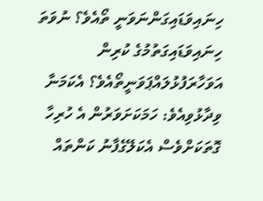ހިނައިވަޑައިގަންނަވަނީ ތޯއެވެ؟ ނުވަތަ ހިނައިވަޑައިގަތުމުގެ ކުރިން އަވަހާރަފުޅުލައްޕަވަނީތޯއެވެ؟ އެކަމަނާ ވިދާޅުވިއެވެ: ހަމަކަށަވަރުން އެ ހުރިހާ ގޮތަކަށްވެސް އެކަލޭގެފާނު ކަންތައް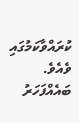ކުރައްވާކަމުގައި ވެއެވެ. ބައެއްފަހަރު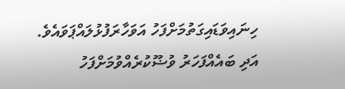ހިނައިވަޑައިގަތުމަށްފަހު އަވަހާރަފުޅުލައްޕަވައެވެ. އަދި ބައެއްފަހަރު ވުޟޫކުރެއްވުމަށްފަހު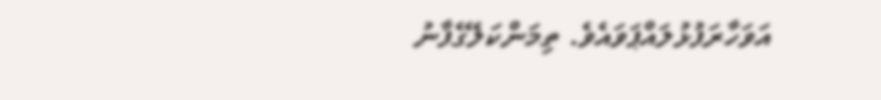އަވަހާރަފުޅުލައްޕަވައެވެ. ތިމަންކަލޭގެފާނު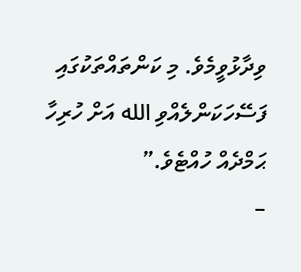ވިދާޅުވީމެވެ. މި ކަންތައްތަކުގައި ފަސޭހަކަންލެއްވި الله އަށް ހުރިހާ ޙަމްދެއް ހުއްޓެވެ.”
–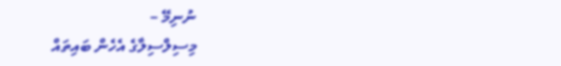ނުނިމޭ –
މިސިލްސިލާގެ އެހެން ބައިތައް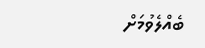ބެއްލެވުމަށް